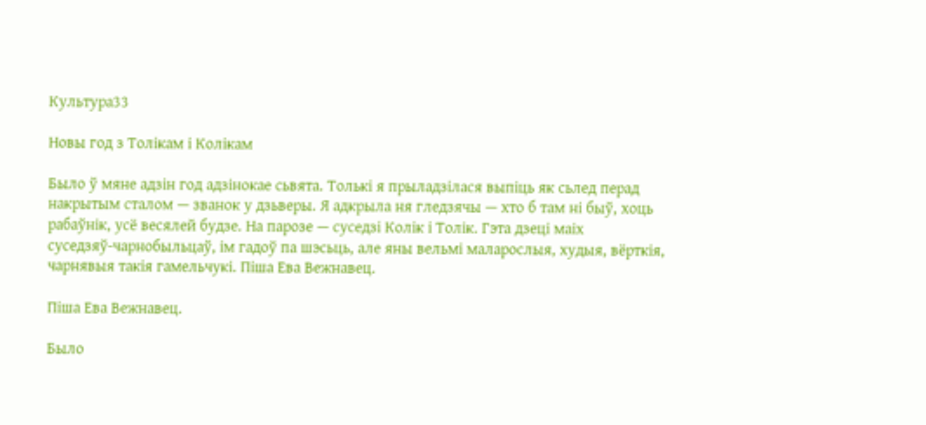Культура33

Новы год з Толікам і Колікам

Было ў мяне адзін год адзінокае сьвята. Толькі я прыладзілася выпіць як сьлед перад накрытым сталом — званок у дзьверы. Я адкрыла ня гледзячы — хто б там ні быў, хоць рабаўнік, усё весялей будзе. На парозе — суседзі Колік і Толік. Гэта дзеці маіх суседзяў‑чарнобыльцаў, ім гадоў па шэсьць, але яны вельмі маларослыя, худыя, вёрткія, чарнявыя такія гамельчукі. Піша Ева Вежнавец.

Піша Ева Вежнавец.

Было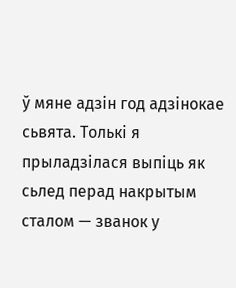ў мяне адзін год адзінокае сьвята. Толькі я прыладзілася выпіць як сьлед перад накрытым сталом — званок у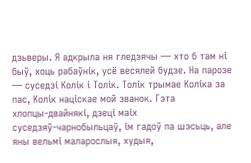дзьверы. Я адкрыла ня гледзячы — хто б там ні быў, хоць рабаўнік, усё весялей будзе. На парозе — суседзі Колік і Толік. Толік трымае Коліка за пас, Колік націскае мой званок. Гэта хлопцы‑двайнякі, дзеці маіх суседзяў‑чарнобыльцаў, ім гадоў па шэсьць, але яны вельмі маларослыя, худыя,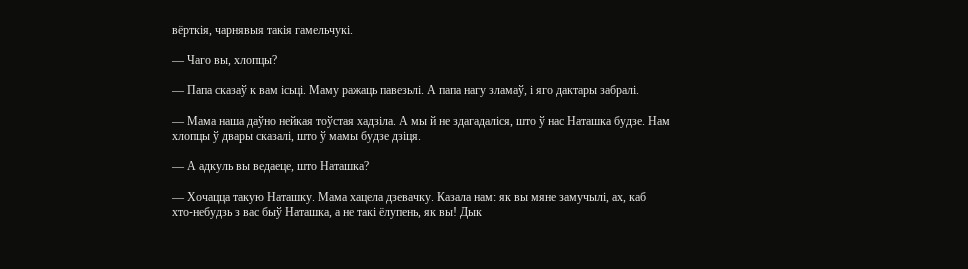вёрткія, чарнявыя такія гамельчукі.

— Чаго вы, хлопцы?

— Папа сказаў к вам ісьці. Маму ражаць павезьлі. А папа нагу зламаў, і яго дактары забралі.

— Мама наша даўно нейкая тоўстая хадзіла. А мы й не здагадаліся, што ў нас Наташка будзе. Нам хлопцы ў двары сказалі, што ў мамы будзе дзіця.

— А адкуль вы ведаеце, што Наташка?

— Хочацца такую Наташку. Мама хацела дзевачку. Казала нам: як вы мяне замучылі, ах, каб хто‑небудзь з вас быў Наташка, а не такі ёлупень, як вы! Дык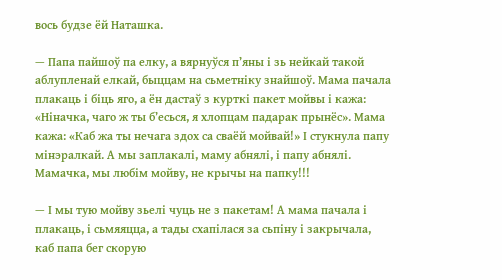вось будзе ёй Наташка.

— Папа пайшоў па елку, а вярнуўся п’яны і зь нейкай такой аблупленай елкай, быццам на сьметніку знайшоў. Мама пачала плакаць і біць яго, а ён дастаў з курткі пакет мойвы і кажа: «Ніначка, чаго ж ты б’есься, я хлопцам падарак прынёс». Мама кажа: «Каб жа ты нечага здох са сваёй мойвай!» І стукнула папу мінэралкай. А мы заплакалі, маму абнялі, і папу абнялі. Мамачка, мы любім мойву, не крычы на папку!!!

— І мы тую мойву зьелі чуць не з пакетам! А мама пачала і плакаць, і сьмяяцца, а тады схапілася за сьпіну і закрычала, каб папа бег скорую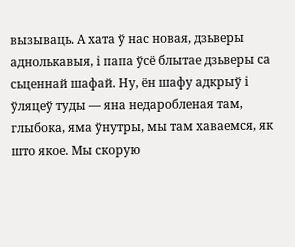вызываць. А хата ў нас новая, дзьверы аднолькавыя, і папа ўсё блытае дзьверы са сьценнай шафай. Ну, ён шафу адкрыў і ўляцеў туды — яна недаробленая там, глыбока, яма ўнутры, мы там хаваемся, як што якое. Мы скорую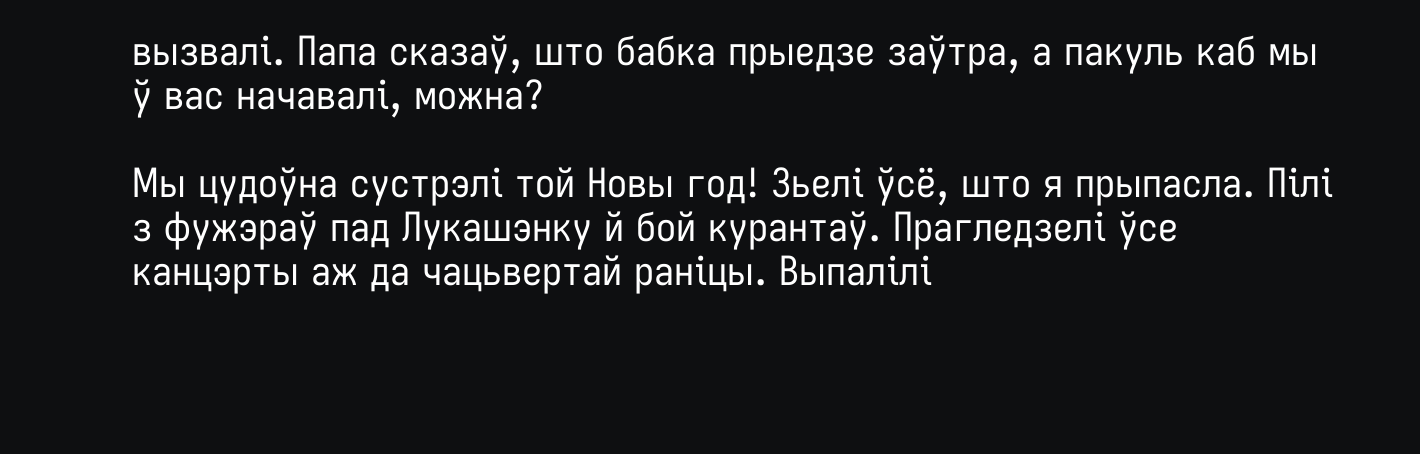вызвалі. Папа сказаў, што бабка прыедзе заўтра, а пакуль каб мы ў вас начавалі, можна?

Мы цудоўна сустрэлі той Новы год! Зьелі ўсё, што я прыпасла. Пілі з фужэраў пад Лукашэнку й бой курантаў. Прагледзелі ўсе канцэрты аж да чацьвертай раніцы. Выпалілі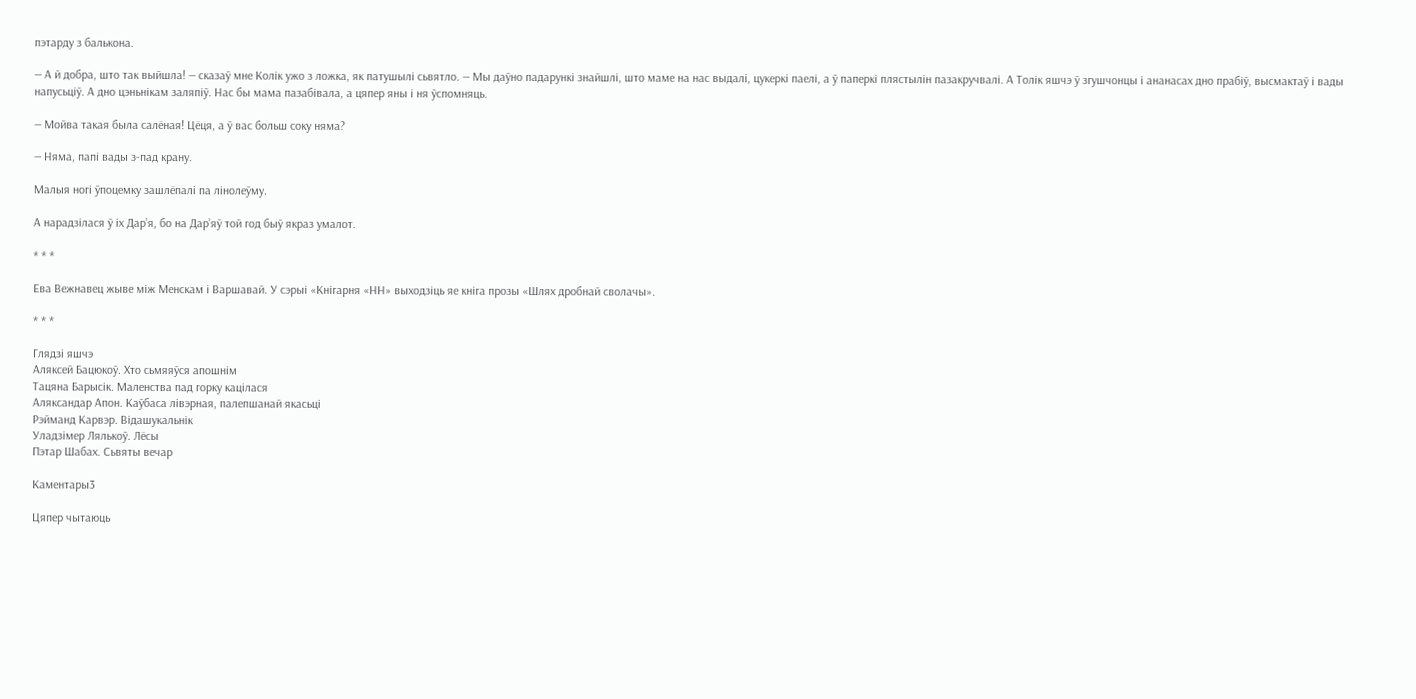пэтарду з балькона.

— А й добра, што так выйшла! — сказаў мне Колік ужо з ложка, як патушылі сьвятло. — Мы даўно падарункі знайшлі, што маме на нас выдалі, цукеркі паелі, а ў паперкі плястылін пазакручвалі. А Толік яшчэ ў згушчонцы і ананасах дно прабіў, высмактаў і вады напусьціў. А дно цэньнікам заляпіў. Нас бы мама пазабівала, а цяпер яны і ня ўспомняць.

— Мойва такая была салёная! Цёця, а ў вас больш соку няма?

— Няма, папі вады з‑пад крану.

Малыя ногі ўпоцемку зашлёпалі па лінолеўму.

А нарадзілася ў іх Дар’я, бо на Дар’яў той год быў якраз умалот.

* * *

Ева Вежнавец жыве між Менскам і Варшавай. У сэрыі «Кнігарня «НН» выходзіць яе кніга прозы «Шлях дробнай сволачы».

* * *

Глядзі яшчэ
Аляксей Бацюкоў. Хто сьмяяўся апошнім
Тацяна Барысік. Маленства пад горку кацілася
Аляксандар Апон. Каўбаса лівэрная, палепшанай якасьці
Рэйманд Карвэр. Відашукальнік
Уладзімер Лялькоў. Лёсы
Пэтар Шабах. Сьвяты вечар

Каментары3

Цяпер чытаюць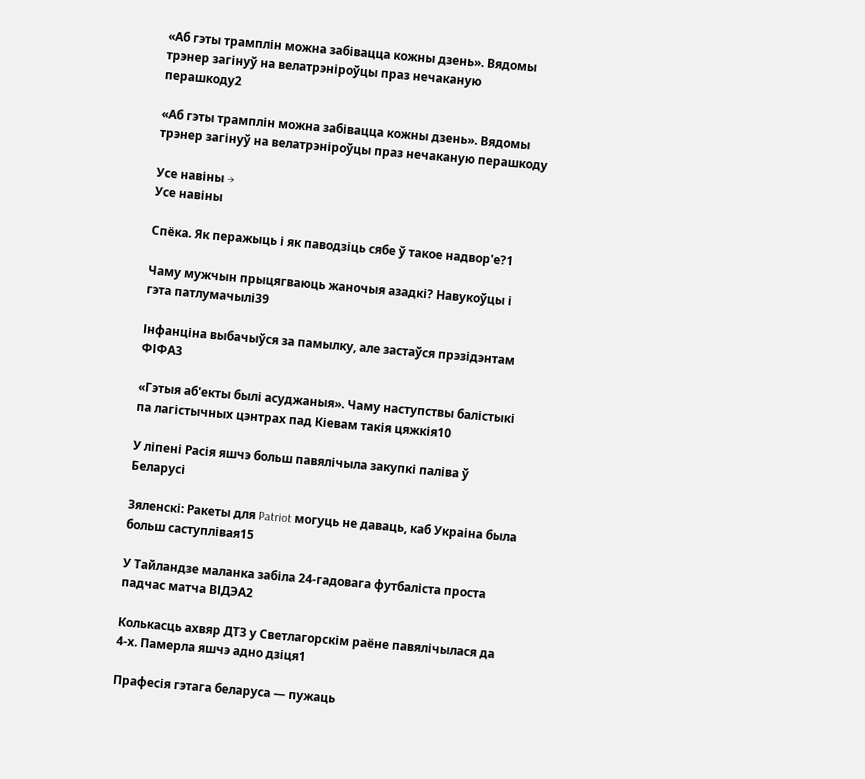«Аб гэты трамплін можна забівацца кожны дзень». Вядомы трэнер загінуў на велатрэніроўцы праз нечаканую перашкоду2

«Аб гэты трамплін можна забівацца кожны дзень». Вядомы трэнер загінуў на велатрэніроўцы праз нечаканую перашкоду

Усе навіны →
Усе навіны

Спёка. Як перажыць і як паводзіць сябе ў такое надвор'е?1

Чаму мужчын прыцягваюць жаночыя азадкі? Навукоўцы і гэта патлумачылі39

Інфанціна выбачыўся за памылку, але застаўся прэзідэнтам ФІФА3

«Гэтыя аб'екты былі асуджаныя». Чаму наступствы балістыкі па лагістычных цэнтрах пад Кіевам такія цяжкія10

У ліпені Расія яшчэ больш павялічыла закупкі паліва ў Беларусі

Зяленскі: Ракеты для Patriot могуць не даваць, каб Украіна была больш саступлівая15

У Тайландзе маланка забіла 24‑гадовага футбаліста проста падчас матча ВІДЭА2

Колькасць ахвяр ДТЗ у Светлагорскім раёне павялічылася да 4-х. Памерла яшчэ адно дзіця1

Прафесія гэтага беларуса — пужаць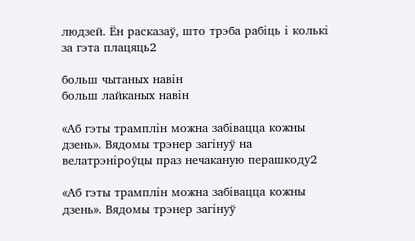людзей. Ён расказаў, што трэба рабіць і колькі за гэта плацяць2

больш чытаных навін
больш лайканых навін

«Аб гэты трамплін можна забівацца кожны дзень». Вядомы трэнер загінуў на велатрэніроўцы праз нечаканую перашкоду2

«Аб гэты трамплін можна забівацца кожны дзень». Вядомы трэнер загінуў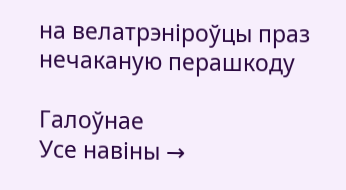на велатрэніроўцы праз нечаканую перашкоду

Галоўнае
Усе навіны →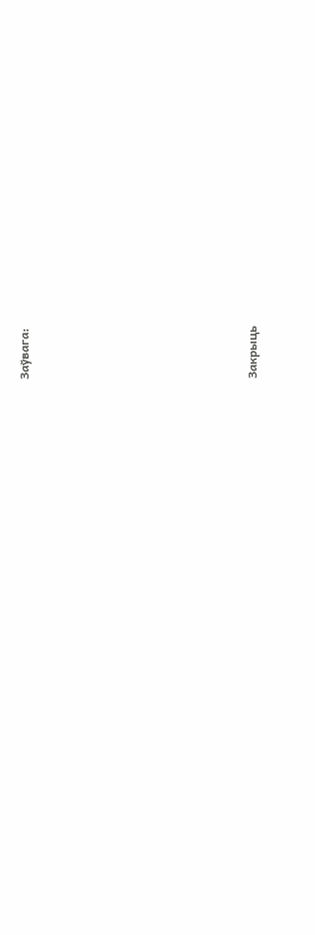Заўвага:









Закрыць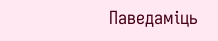Паведаміць